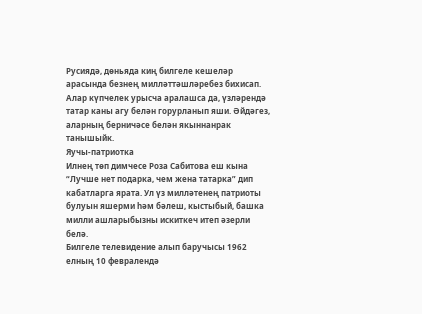Русиядә, дөньяда киң билгеле кешеләр арасында безнең милләттәшләребез бихисап. Алар күпчелек урысча аралашса да, үзләрендә татар каны агу белән горурланып яши. Әйдәгез, аларның берничәсе белән якыннанрак танышыйк.
Яучы-патриотка
Илнең төп димчесе Роза Сабитова еш кына “Лучше нет подарка, чем жена татарка” дип кабатларга ярата. Ул үз милләтенең патриоты булуын яшерми һәм бәлеш, кыстыбый, башка милли ашларыбызны искиткеч итеп әзерли белә.
Билгеле телевидение алып баручысы 1962 елның 10 февралендә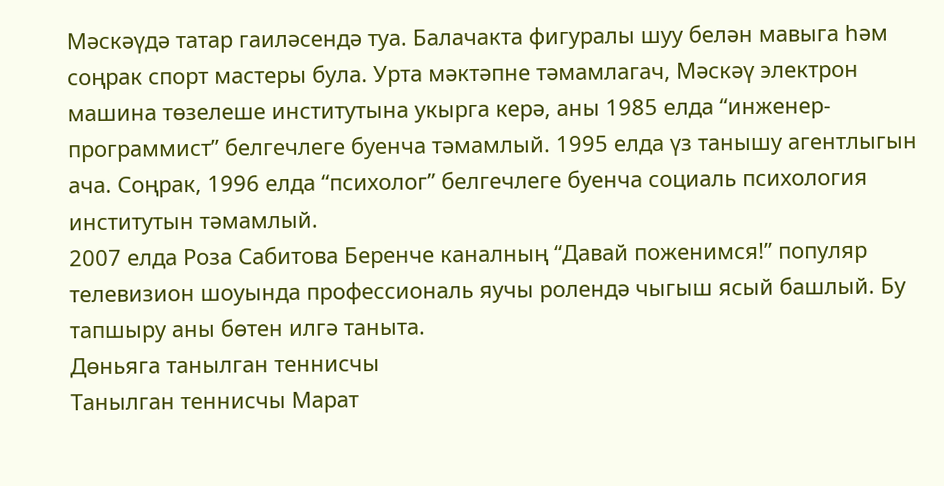Мәскәүдә татар гаиләсендә туа. Балачакта фигуралы шуу белән мавыга һәм соңрак спорт мастеры була. Урта мәктәпне тәмамлагач, Мәскәү электрон машина төзелеше институтына укырга керә, аны 1985 елда “инженер-программист” белгечлеге буенча тәмамлый. 1995 елда үз танышу агентлыгын ача. Соңрак, 1996 елда “психолог” белгечлеге буенча социаль психология институтын тәмамлый.
2007 елда Роза Сабитова Беренче каналның “Давай поженимся!” популяр телевизион шоуында профессиональ яучы ролендә чыгыш ясый башлый. Бу тапшыру аны бөтен илгә таныта.
Дөньяга танылган теннисчы
Танылган теннисчы Марат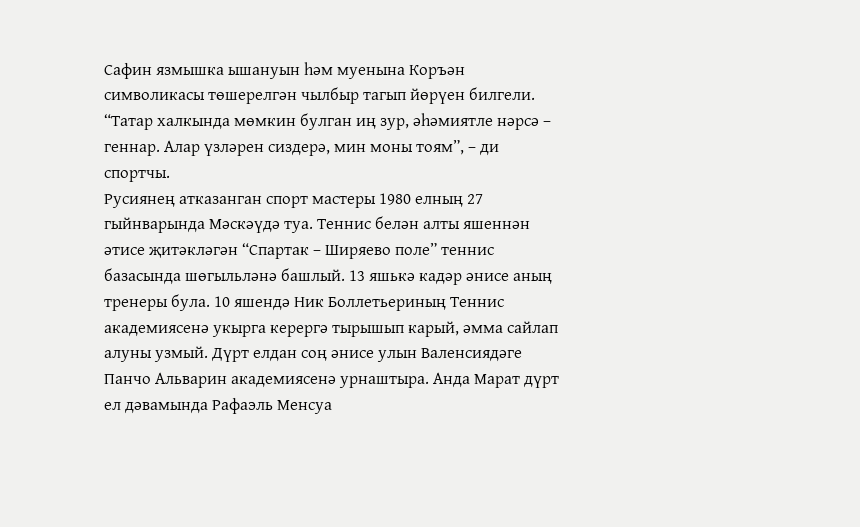Сафин язмышка ышануын һәм муенына Коръән символикасы төшерелгән чылбыр тагып йөрүен билгели. “Татар халкында мөмкин булган иң зур, әһәмиятле нәрсә – геннар. Алар үзләрен сиздерә, мин моны тоям”, – ди спортчы.
Русиянең атказанган спорт мастеры 1980 елның 27 гыйнварында Мәскәүдә туа. Теннис белән алты яшеннән әтисе җитәкләгән “Спартак – Ширяево поле” теннис базасында шөгыльләнә башлый. 13 яшькә кадәр әнисе аның тренеры була. 10 яшендә Ник Боллетьериның Теннис академиясенә укырга керергә тырышып карый, әмма сайлап алуны узмый. Дүрт елдан соң әнисе улын Валенсиядәге Панчо Альварин академиясенә урнаштыра. Анда Марат дүрт ел дәвамында Рафаэль Менсуа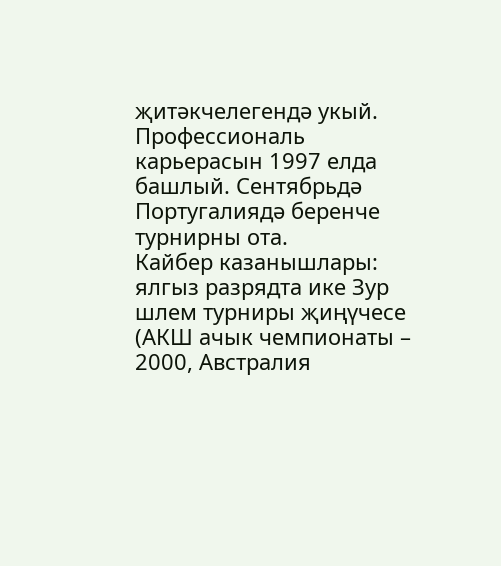җитәкчелегендә укый. Профессиональ карьерасын 1997 елда башлый. Сентябрьдә Португалиядә беренче турнирны ота.
Кайбер казанышлары: ялгыз разрядта ике Зур шлем турниры җиңүчесе (АКШ ачык чемпионаты – 2000, Австралия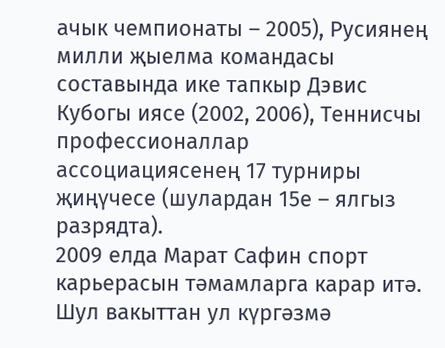ачык чемпионаты – 2005), Русиянең милли җыелма командасы составында ике тапкыр Дэвис Кубогы иясе (2002, 2006), Теннисчы профессионаллар ассоциациясенең 17 турниры җиңүчесе (шулардан 15е – ялгыз разрядта).
2009 елда Марат Сафин спорт карьерасын тәмамларга карар итә. Шул вакыттан ул күргәзмә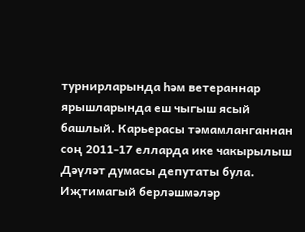турнирларында һәм ветераннар ярышларында еш чыгыш ясый башлый. Карьерасы тәмамланганнан соң 2011-17 елларда ике чакырылыш Дәүләт думасы депутаты була. Иҗтимагый берләшмәләр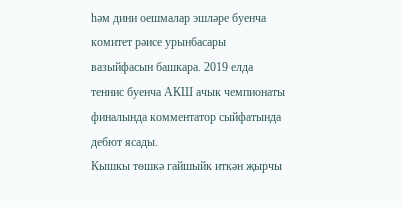һәм дини оешмалар эшләре буенча комитет рәисе урынбасары вазыйфасын башкара. 2019 елда теннис буенча АКШ ачык чемпионаты финалында комментатор сыйфатында дебют ясады.
Кышкы төшкә гайшыйк иткән җырчы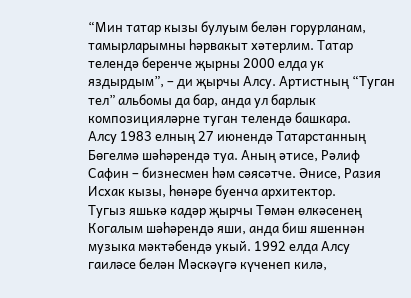“Мин татар кызы булуым белән горурланам, тамырларымны һәрвакыт хәтерлим. Татар телендә беренче җырны 2000 елда ук яздырдым”, – ди җырчы Алсу. Артистның “Туган тел” альбомы да бар, анда ул барлык композицияләрне туган телендә башкара.
Алсу 1983 елның 27 июнендә Татарстанның Бөгелмә шәһәрендә туа. Аның әтисе, Рәлиф Сафин – бизнесмен һәм сәясәтче. Әнисе, Разия Исхак кызы, һөнәре буенча архитектор.
Тугыз яшькә кадәр җырчы Төмән өлкәсенең Когалым шәһәрендә яши, анда биш яшеннән музыка мәктәбендә укый. 1992 елда Алсу гаиләсе белән Мәскәүгә күченеп килә,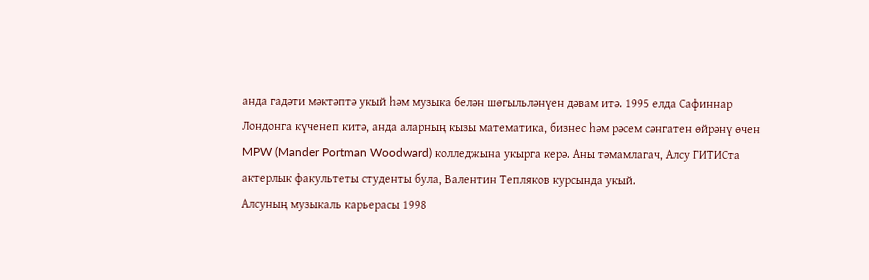анда гадәти мәктәптә укый һәм музыка белән шөгыльләнүен дәвам итә. 1995 елда Сафиннар Лондонга күченеп китә, анда аларның кызы математика, бизнес һәм рәсем сәнгатен өйрәнү өчен MPW (Mander Portman Woodward) колледжына укырга керә. Аны тәмамлагач, Алсу ГИТИСта актерлык факультеты студенты була, Валентин Тепляков курсында укый.
Алсуның музыкаль карьерасы 1998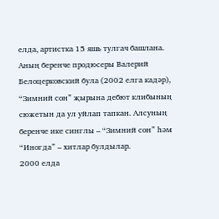елда, артистка 15 яшь тулгач башлана. Аның беренче продюсеры Валерий Белоцерковский була (2002 елга кадәр), “Зимний сон” җырына дебют клибының сюжетын да ул уйлап тапкан. Алсуның беренче ике синглы – “Зимний сон” һәм “Иногда” – хитлар булдылар.
2000 елда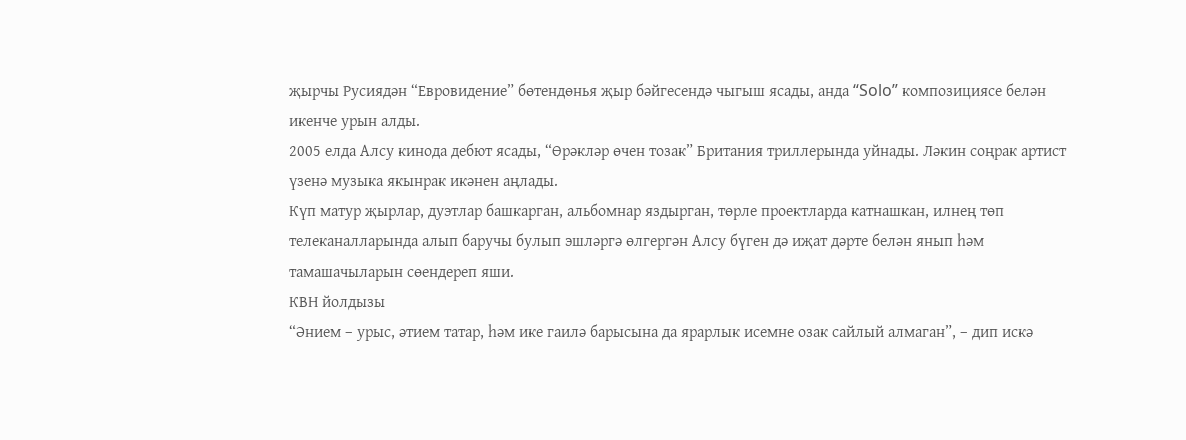җырчы Русиядән “Евровидение” бөтендөнья җыр бәйгесендә чыгыш ясады, анда “Solo” композициясе белән икенче урын алды.
2005 елда Алсу кинода дебют ясады, “Өрәкләр өчен тозак” Британия триллерында уйнады. Ләкин соңрак артист үзенә музыка якынрак икәнен аңлады.
Күп матур җырлар, дуэтлар башкарган, альбомнар яздырган, төрле проектларда катнашкан, илнең төп телеканалларында алып баручы булып эшләргә өлгергән Алсу бүген дә иҗат дәрте белән янып һәм тамашачыларын сөендереп яши.
КВН йолдызы
“Әнием – урыс, әтием татар, һәм ике гаилә барысына да ярарлык исемне озак сайлый алмаган”, – дип искә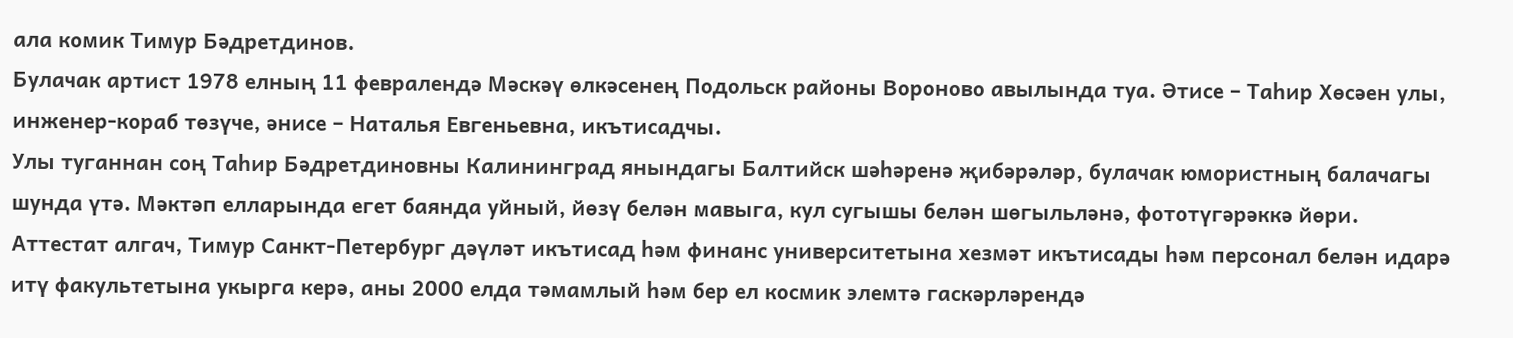ала комик Тимур Бәдретдинов.
Булачак артист 1978 елның 11 февралендә Мәскәү өлкәсенең Подольск районы Вороново авылында туа. Әтисе – Таһир Хөсәен улы, инженер-кораб төзүче, әнисе – Наталья Евгеньевна, икътисадчы.
Улы туганнан соң Таһир Бәдретдиновны Калининград янындагы Балтийск шәһәренә җибәрәләр, булачак юмористның балачагы шунда үтә. Мәктәп елларында егет баянда уйный, йөзү белән мавыга, кул сугышы белән шөгыльләнә, фототүгәрәккә йөри.
Аттестат алгач, Тимур Санкт-Петербург дәүләт икътисад һәм финанс университетына хезмәт икътисады һәм персонал белән идарә итү факультетына укырга керә, аны 2000 елда тәмамлый һәм бер ел космик элемтә гаскәрләрендә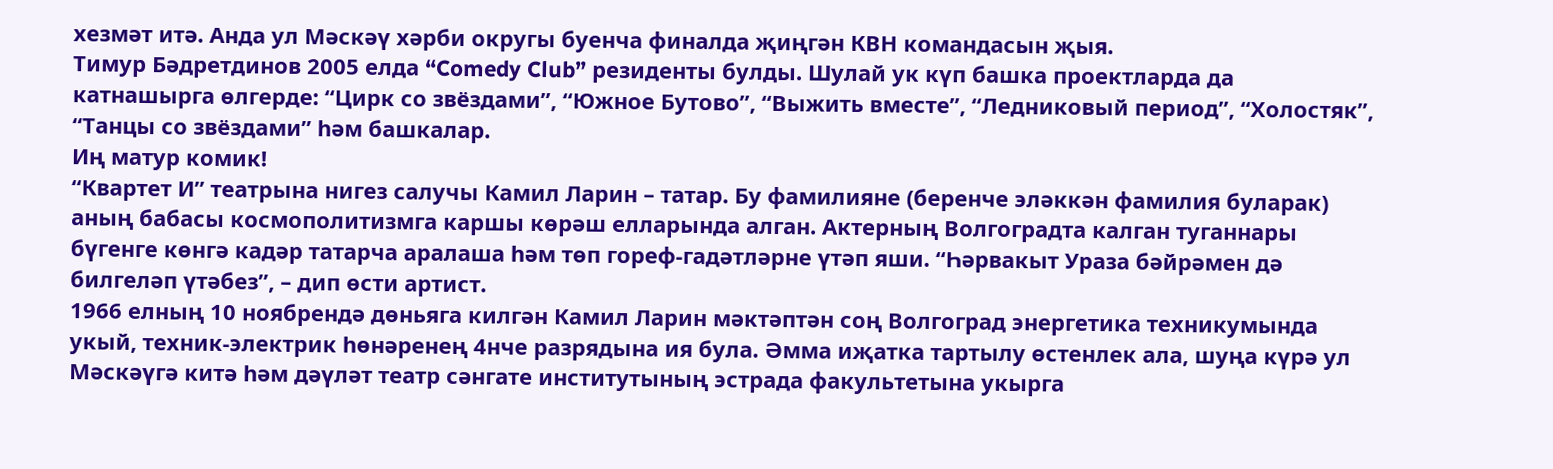хезмәт итә. Анда ул Мәскәү хәрби округы буенча финалда җиңгән КВН командасын җыя.
Тимур Бәдретдинов 2005 елда “Comedy Club” резиденты булды. Шулай ук күп башка проектларда да катнашырга өлгерде: “Цирк со звёздами”, “Южное Бутово”, “Выжить вместе”, “Ледниковый период”, “Холостяк”, “Танцы со звёздами” һәм башкалар.
Иң матур комик!
“Квартет И” театрына нигез салучы Камил Ларин – татар. Бу фамилияне (беренче эләккән фамилия буларак) аның бабасы космополитизмга каршы көрәш елларында алган. Актерның Волгоградта калган туганнары бүгенге көнгә кадәр татарча аралаша һәм төп гореф-гадәтләрне үтәп яши. “Һәрвакыт Ураза бәйрәмен дә билгеләп үтәбез”, – дип өсти артист.
1966 елның 10 ноябрендә дөньяга килгән Камил Ларин мәктәптән соң Волгоград энергетика техникумында укый, техник-электрик һөнәренең 4нче разрядына ия була. Әмма иҗатка тартылу өстенлек ала, шуңа күрә ул Мәскәүгә китә һәм дәүләт театр сәнгате институтының эстрада факультетына укырга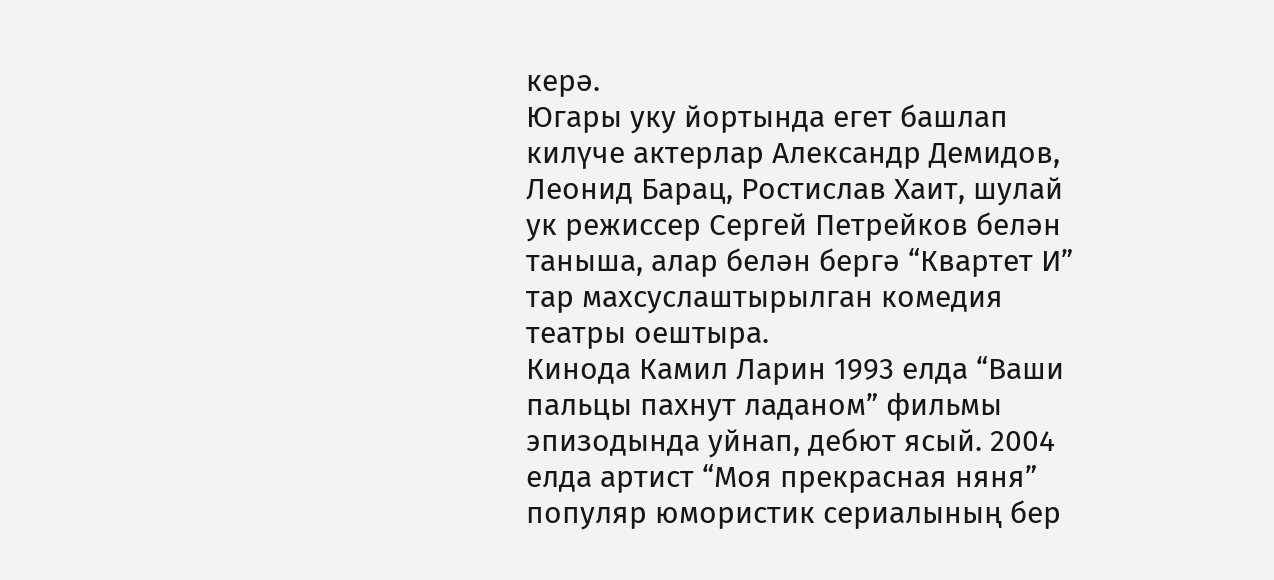керә.
Югары уку йортында егет башлап килүче актерлар Александр Демидов, Леонид Барац, Ростислав Хаит, шулай ук режиссер Сергей Петрейков белән таныша, алар белән бергә “Квартет И” тар махсуслаштырылган комедия театры оештыра.
Кинода Камил Ларин 1993 елда “Ваши пальцы пахнут ладаном” фильмы эпизодында уйнап, дебют ясый. 2004 елда артист “Моя прекрасная няня” популяр юмористик сериалының бер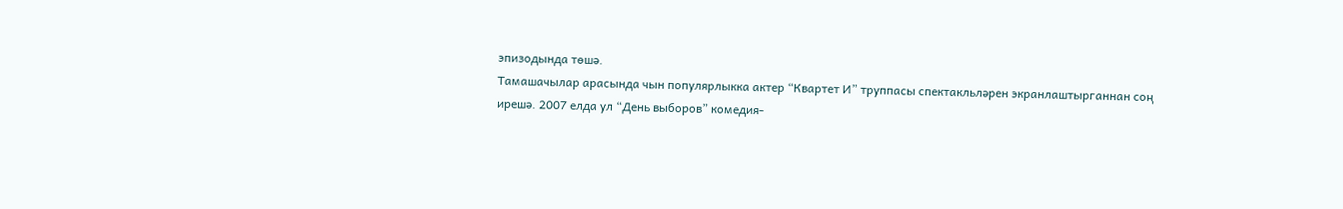эпизодында төшә.
Тамашачылар арасында чын популярлыкка актер “Квартет И” труппасы спектакльләрен экранлаштырганнан соң ирешә. 2007 елда ул “День выборов” комедия-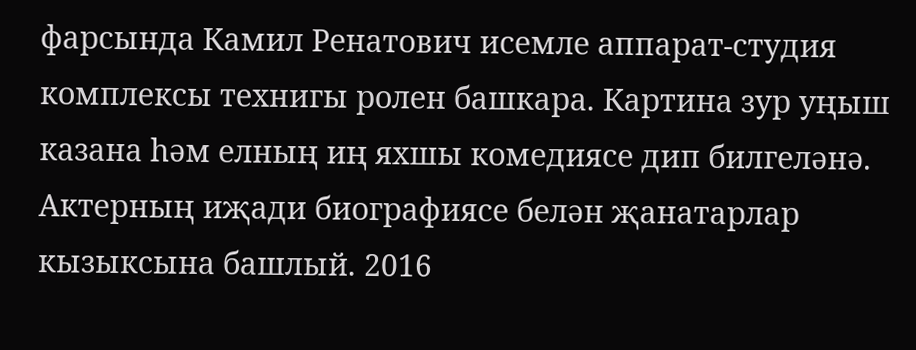фарсында Камил Ренатович исемле аппарат-студия комплексы технигы ролен башкара. Картина зур уңыш казана һәм елның иң яхшы комедиясе дип билгеләнә.
Актерның иҗади биографиясе белән җанатарлар кызыксына башлый. 2016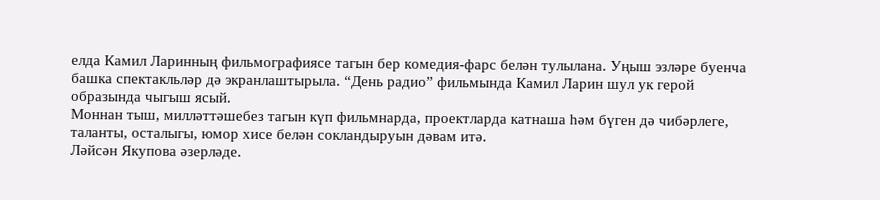елда Камил Ларинның фильмографиясе тагын бер комедия-фарс белән тулылана. Уңыш эзләре буенча башка спектакльләр дә экранлаштырыла. “День радио” фильмында Камил Ларин шул ук герой образында чыгыш ясый.
Моннан тыш, милләттәшебез тагын күп фильмнарда, проектларда катнаша һәм бүген дә чибәрлеге, таланты, осталыгы, юмор хисе белән сокландыруын дәвам итә.
Ләйсән Якупова әзерләде.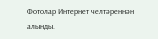Фотолар Интернет челтәреннән алынды.